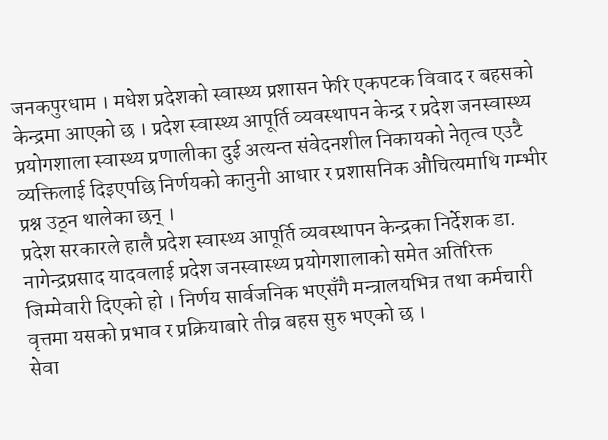जनकपुरधाम । मधेश प्रदेशको स्वास्थ्य प्रशासन फेरि एकपटक विवाद र बहसको केन्द्रमा आएको छ । प्रदेश स्वास्थ्य आपूर्ति व्यवस्थापन केन्द्र र प्रदेश जनस्वास्थ्य प्रयोगशाला स्वास्थ्य प्रणालीका दुई अत्यन्त संवेदनशील निकायको नेतृत्व एउटै व्यक्तिलाई दिइएपछि निर्णयको कानुनी आधार र प्रशासनिक औचित्यमाथि गम्भीर प्रश्न उठ्न थालेका छन् ।
प्रदेश सरकारले हालै प्रदेश स्वास्थ्य आपूर्ति व्यवस्थापन केन्द्रका निर्देशक डा. नागेन्द्रप्रसाद यादवलाई प्रदेश जनस्वास्थ्य प्रयोगशालाको समेत अतिरिक्त जिम्मेवारी दिएको हो । निर्णय सार्वजनिक भएसँगै मन्त्रालयभित्र तथा कर्मचारी वृत्तमा यसको प्रभाव र प्रक्रियाबारे तीव्र बहस सुरु भएको छ ।
सेवा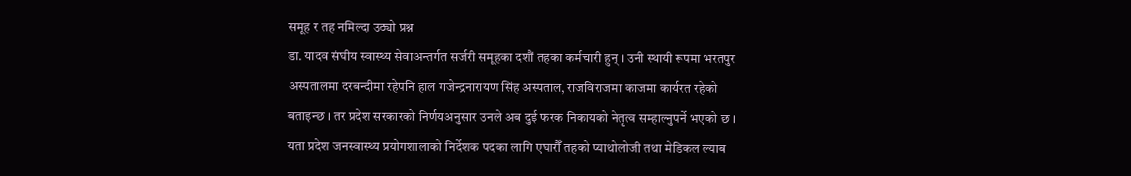समूह र तह नमिल्दा उठ्यो प्रश्न
डा. यादव संघीय स्वास्थ्य सेवाअन्तर्गत सर्जरी समूहका दशौं तहका कर्मचारी हुन् । उनी स्थायी रूपमा भरतपुर अस्पतालमा दरबन्दीमा रहेपनि हाल गजेन्द्रनारायण सिंह अस्पताल, राजविराजमा काजमा कार्यरत रहेको बताइन्छ । तर प्रदेश सरकारको निर्णयअनुसार उनले अब दुई फरक निकायको नेतृत्व सम्हाल्नुपर्ने भएको छ ।
यता प्रदेश जनस्वास्थ्य प्रयोगशालाको निर्देशक पदका लागि एघारौँ तहको प्याथोलोजी तथा मेडिकल ल्याब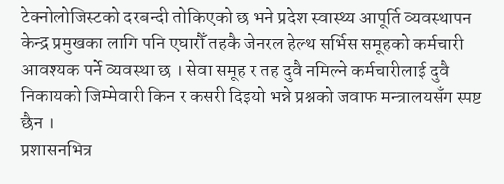टेक्नोलोजिस्टको दरबन्दी तोकिएको छ भने प्रदेश स्वास्थ्य आपूर्ति व्यवस्थापन केन्द्र प्रमुखका लागि पनि एघारौँ तहकै जेनरल हेल्थ सर्भिस समूहको कर्मचारी आवश्यक पर्ने व्यवस्था छ । सेवा समूह र तह दुवै नमिल्ने कर्मचारीलाई दुवै निकायको जिम्मेवारी किन र कसरी दिइयो भन्ने प्रश्नको जवाफ मन्त्रालयसँग स्पष्ट छैन ।
प्रशासनभित्र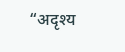“अदृश्य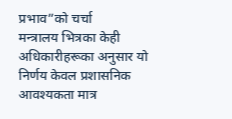प्रभाव”को चर्चा
मन्त्रालय भित्रका केही अधिकारीहरूका अनुसार यो निर्णय केवल प्रशासनिक आवश्यकता मात्र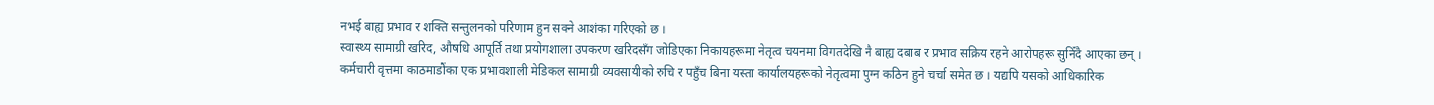नभई बाह्य प्रभाव र शक्ति सन्तुलनको परिणाम हुन सक्ने आशंका गरिएको छ ।
स्वास्थ्य सामाग्री खरिद, औषधि आपूर्ति तथा प्रयोगशाला उपकरण खरिदसँग जोडिएका निकायहरूमा नेतृत्व चयनमा विगतदेखि नै बाह्य दबाब र प्रभाव सक्रिय रहने आरोपहरू सुनिँदै आएका छन् ।
कर्मचारी वृत्तमा काठमाडौंका एक प्रभावशाली मेडिकल सामाग्री व्यवसायीको रुचि र पहुँच बिना यस्ता कार्यालयहरूको नेतृत्वमा पुग्न कठिन हुने चर्चा समेत छ । यद्यपि यसको आधिकारिक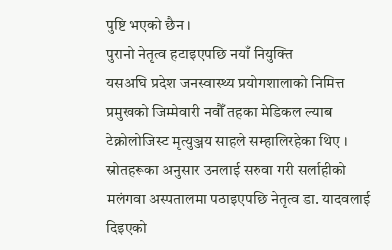पुष्टि भएको छैन ।
पुरानो नेतृत्व हटाइएपछि नयाँ नियुक्ति
यसअघि प्रदेश जनस्वास्थ्य प्रयोगशालाको निमित्त प्रमुखको जिम्मेवारी नवौँ तहका मेडिकल ल्याब टेक्नोलोजिस्ट मृत्युञ्जय साहले सम्हालिरहेका थिए । स्रोतहरूका अनुसार उनलाई सरुवा गरी सर्लाहीको मलंगवा अस्पतालमा पठाइएपछि नेतृत्व डा. यादवलाई दिइएको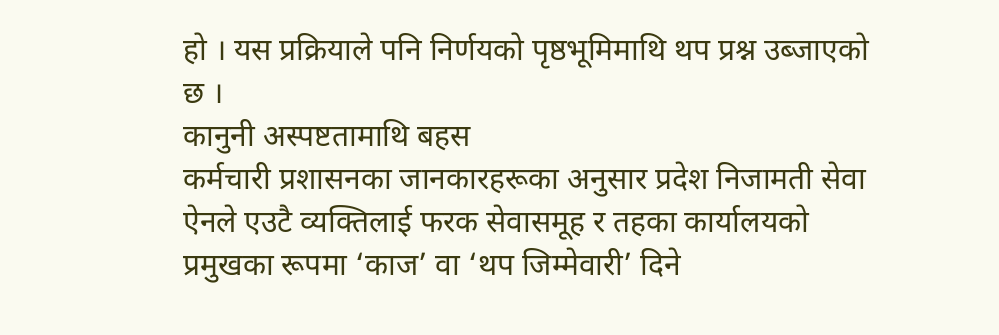हो । यस प्रक्रियाले पनि निर्णयको पृष्ठभूमिमाथि थप प्रश्न उब्जाएको छ ।
कानुनी अस्पष्टतामाथि बहस
कर्मचारी प्रशासनका जानकारहरूका अनुसार प्रदेश निजामती सेवा ऐनले एउटै व्यक्तिलाई फरक सेवासमूह र तहका कार्यालयको प्रमुखका रूपमा ‘काज’ वा ‘थप जिम्मेवारी’ दिने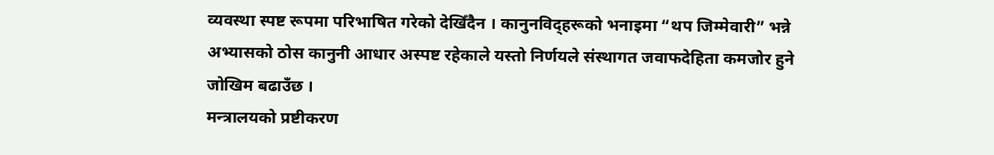व्यवस्था स्पष्ट रूपमा परिभाषित गरेको देखिँदैन । कानुनविद्हरूको भनाइमा “थप जिम्मेवारी” भन्ने अभ्यासको ठोस कानुनी आधार अस्पष्ट रहेकाले यस्तो निर्णयले संस्थागत जवाफदेहिता कमजोर हुने जोखिम बढाउँछ ।
मन्त्रालयको प्रष्टीकरण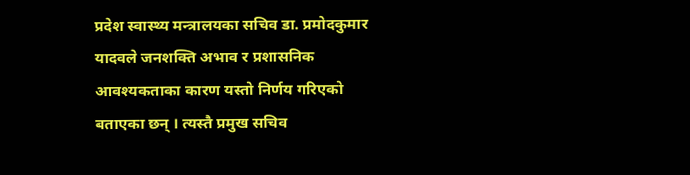प्रदेश स्वास्थ्य मन्त्रालयका सचिव डा. प्रमोदकुमार यादवले जनशक्ति अभाव र प्रशासनिक आवश्यकताका कारण यस्तो निर्णय गरिएको बताएका छन् । त्यस्तै प्रमुख सचिव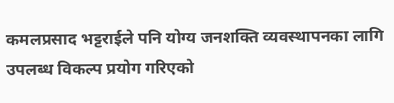कमलप्रसाद भट्टराईले पनि योग्य जनशक्ति व्यवस्थापनका लागि उपलब्ध विकल्प प्रयोग गरिएको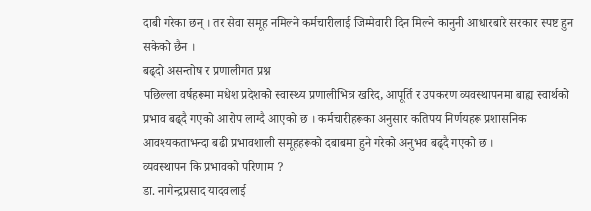दाबी गरेका छन् । तर सेवा समूह नमिल्ने कर्मचारीलाई जिम्मेवारी दिन मिल्ने कानुनी आधारबारे सरकार स्पष्ट हुन सकेको छैन ।
बढ्दो असन्तोष र प्रणालीगत प्रश्न
पछिल्ला वर्षहरूमा मधेश प्रदेशको स्वास्थ्य प्रणालीभित्र खरिद, आपूर्ति र उपकरण व्यवस्थापनमा बाह्य स्वार्थको प्रभाव बढ्दै गएको आरोप लाग्दै आएको छ । कर्मचारीहरूका अनुसार कतिपय निर्णयहरू प्रशासनिक आवश्यकताभन्दा बढी प्रभावशाली समूहहरूको दबाबमा हुने गरेको अनुभव बढ्दै गएको छ ।
व्यवस्थापन कि प्रभावको परिणाम ?
डा. नागेन्द्रप्रसाद यादवलाई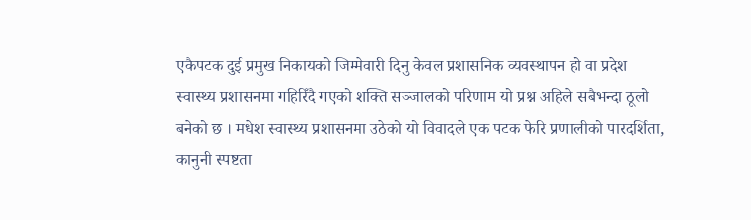एकैपटक दुई प्रमुख निकायको जिम्मेवारी दिनु केवल प्रशासनिक व्यवस्थापन हो वा प्रदेश स्वास्थ्य प्रशासनमा गहिरिँदै गएको शक्ति सञ्जालको परिणाम यो प्रश्न अहिले सबैभन्दा ठूलो बनेको छ । मधेश स्वास्थ्य प्रशासनमा उठेको यो विवादले एक पटक फेरि प्रणालीको पारदर्शिता, कानुनी स्पष्टता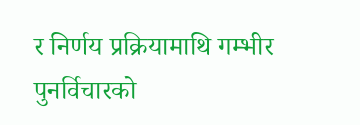र निर्णय प्रक्रियामाथि गम्भीर पुनर्विचारको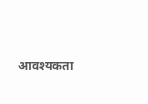आवश्यकता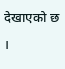देखाएको छ ।